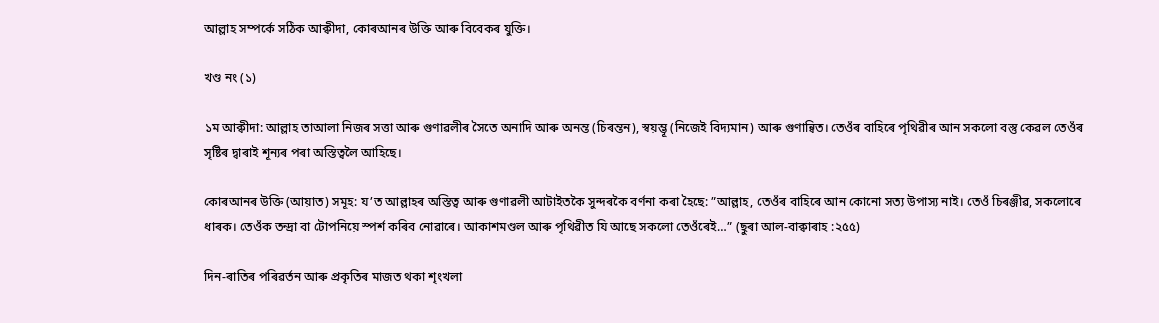আল্লাহ সম্পর্কে সঠিক আক্বীদা, কোৰআনৰ উক্তি আৰু বিবেকৰ যুক্তি।

খণ্ড নং (১)

১ম আক্বীদা: আল্লাহ তাআলা নিজৰ সত্তা আৰু গুণাৱলীৰ সৈতে অনাদি আৰু অনন্ত (চিৰন্তন), স্বয়ম্ভূ (নিজেই বিদ্যমান) আৰু গুণান্বিত। তেওঁৰ বাহিৰে পৃথিৱীৰ আন সকলো বস্তু কেৱল তেওঁৰ সৃষ্টিৰ দ্বাৰাই শূন্যৰ পৰা অস্তিত্বলৈ আহিছে।

কোৰআনৰ উক্তি (আয়াত) সমূহ: য’ত আল্লাহৰ অস্তিত্ব আৰু গুণাৱলী আটাইতকৈ সুন্দৰকৈ বৰ্ণনা কৰা হৈছে: ”আল্লাহ, তেওঁৰ বাহিৰে আন কোনো সত্য উপাস্য নাই। তেওঁ চিৰঞ্জীৱ, সকলোৰে ধাৰক। তেওঁক তন্দ্ৰা বা টোপনিয়ে স্পৰ্শ কৰিব নোৱাৰে। আকাশমণ্ডল আৰু পৃথিৱীত যি আছে সকলো তেওঁৰেই…” (ছুৰা আল-বাক্বাৰাহ :২৫৫)

দিন-ৰাতিৰ পৰিৱৰ্তন আৰু প্ৰকৃতিৰ মাজত থকা শৃংখলা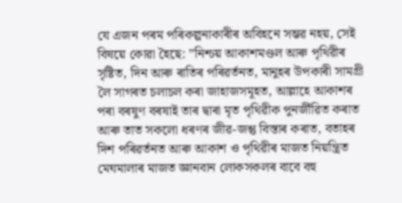যে এজন পৰম পৰিকল্পনাকাৰীৰ অবিহনে সম্ভৱ নহয়, সেই বিষয়ে কোৱা হৈছে: ”নিশ্চয় আকাশমণ্ডল আৰু পৃথিৱীৰ সৃষ্টিত, দিন আৰু ৰাতিৰ পৰিৱৰ্তনত, মানুহৰ উপকাৰী সামগ্ৰী লৈ সাগৰত চলাচল কৰা জাহাজসমূহত, আল্লাহে আকাশৰ পৰা বৰষুণ বৰষাই তাৰ দ্বাৰা মৃত পৃথিৱীক পুনৰ্জীৱিত কৰাত আৰু তাত সকলো ধৰণৰ জীৱ-জন্তু বিস্তাৰ কৰাত, বতাহৰ দিশ পৰিৱৰ্তনত আৰু আকাশ ও পৃথিৱীৰ মাজত নিয়ন্ত্ৰিত মেঘমালাৰ মাজত জ্ঞানবান লোকসকলৰ বাবে বহু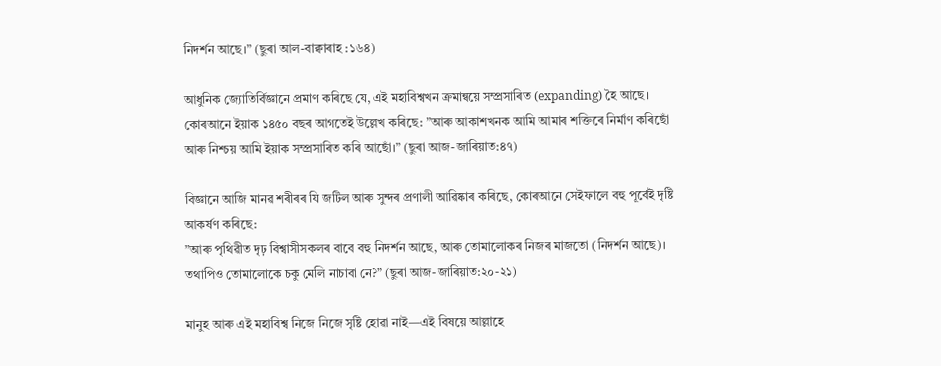নিদৰ্শন আছে।” (ছুৰা আল-বাক্বাৰাহ :১৬৪)

আধুনিক জ্যোতিৰ্বিজ্ঞানে প্ৰমাণ কৰিছে যে, এই মহাবিশ্বখন ক্ৰমান্বয়ে সম্প্ৰসাৰিত (expanding) হৈ আছে। কোৰআনে ইয়াক ১৪৫০ বছৰ আগতেই উল্লেখ কৰিছে: ”আৰু আকাশখনক আমি আমাৰ শক্তিৰে নিৰ্মাণ কৰিছোঁ আৰু নিশ্চয় আমি ইয়াক সম্প্ৰসাৰিত কৰি আছোঁ।” (ছুৰা আজ-জাৰিয়াত:৪৭)

বিজ্ঞানে আজি মানৱ শৰীৰৰ যি জটিল আৰু সুন্দৰ প্ৰণালী আৱিষ্কাৰ কৰিছে, কোৰআনে সেইফালে বহু পূৰ্বেই দৃষ্টি আকৰ্ষণ কৰিছে:
”আৰু পৃথিৱীত দৃঢ় বিশ্বাসীসকলৰ বাবে বহু নিদৰ্শন আছে, আৰু তোমালোকৰ নিজৰ মাজতো (নিদৰ্শন আছে)। তথাপিও তোমালোকে চকু মেলি নাচাবা নে?” (ছুৰা আজ-জাৰিয়াত:২০-২১)

মানুহ আৰু এই মহাবিশ্ব নিজে নিজে সৃষ্টি হোৱা নাই—এই বিষয়ে আল্লাহে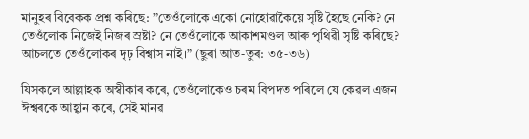মানুহৰ বিবেকক প্ৰশ্ন কৰিছে: ”তেওঁলোকে একো নোহোৱাকৈয়ে সৃষ্টি হৈছে নেকি? নে তেওঁলোক নিজেই নিজৰ স্ৰষ্টা? নে তেওঁলোকে আকাশমণ্ডল আৰু পৃথিৱী সৃষ্টি কৰিছে? আচলতে তেওঁলোকৰ দৃঢ় বিশ্বাস নাই।” (ছুৰা আত-তুৰ: ৩৫-৩৬)

যিসকলে আল্লাহক অস্বীকাৰ কৰে, তেওঁলোকেও চৰম বিপদত পৰিলে যে কেৱল এজন ঈশ্বৰকে আহ্বান কৰে, সেই মানৱ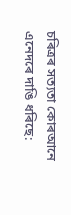চৰিত্ৰৰ সত্যতা কোৰআনে এনেদৰে দাঙি ধৰিছে: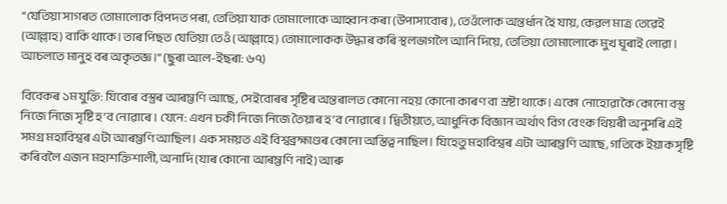”যেতিয়া সাগৰত তোমালোক বিপদত পৰা, তেতিয়া যাক তোমালোকে আহ্বান কৰা (উপাস্যবোৰ), তেওঁলোক অন্তৰ্ধান হৈ যায়, কেৱল মাত্ৰ তেৱেই (আল্লাহ) বাকি থাকে। তাৰ পিছত যেতিয়া তেওঁ (আল্লাহে) তোমালোকক উদ্ধাৰ কৰি স্থলভাগলৈ আনি দিয়ে, তেতিয়া তোমালোকে মুখ ঘূৰাই লোৱা। আচলতে মানুহ বৰ অকৃতজ্ঞ।” (ছুৰা আল-ইছৰা: ৬৭)

বিবেকৰ ১ম যুক্তি: যিবোৰ বস্তুৰ আৰম্ভণি আছে, সেইবোৰৰ সৃষ্টিৰ অন্তৰালত কোনো নহয় কোনো কাৰণ বা স্ৰষ্টা থাকে। একো নোহোৱাকৈ কোনো বস্তু নিজে নিজে সৃষ্টি হ’ব নোৱাৰে। যেনে: এখন চকী নিজে নিজে তৈয়াৰ হ’ব নোৱাৰে। দ্বিতীয়তে, আধুনিক বিজ্ঞান অৰ্থাৎ বিগ বেংক থিয়ৰী অনুসৰি এই সমগ্ৰ মহাবিশ্বৰ এটা আৰম্ভণি আছিল। এক সময়ত এই বিশ্বব্ৰহ্মাণ্ডৰ কোনো অস্তিত্ব নাছিল। যিহেতু মহাবিশ্বৰ এটা আৰম্ভণি আছে, গতিকে ইয়াক সৃষ্টি কৰিবলৈ এজন মহাশক্তিশালী, অনাদি (যাৰ কোনো আৰম্ভণি নাই) আৰু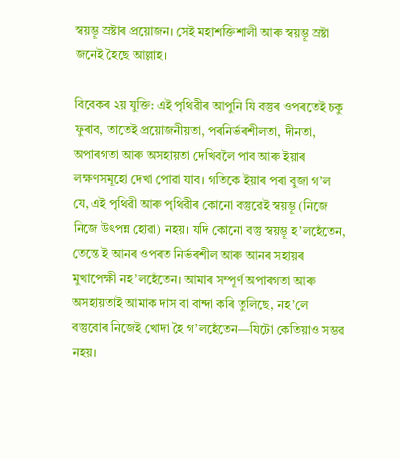স্বয়ম্ভূ স্ৰষ্টাৰ প্ৰয়োজন। সেই মহাশক্তিশালী আৰু স্বয়ম্ভূ স্ৰষ্টা জনেই হৈছে আল্লাহ।

বিবেকৰ ২য় যুক্তি: এই পৃথিৱীৰ আপুনি যি বস্তুৰ ওপৰতেই চকু ফুৰাব, তাতেই প্ৰয়োজনীয়তা, পৰনিৰ্ভৰশীলতা, দীনতা, অপাৰগতা আৰু অসহায়তা দেখিবলৈ পাব আৰু ইয়াৰ লক্ষণসমূহো দেখা পোৱা যাব। গতিকে ইয়াৰ পৰা বুজা গ’ল যে, এই পৃথিৱী আৰু পৃথিৱীৰ কোনো বস্তুৱেই স্বয়ম্ভূ (নিজে নিজে উৎপন্ন হোৱা) নহয়। যদি কোনো বস্তু স্বয়ম্ভূ হ’লহেঁতেন, তেন্তে ই আনৰ ওপৰত নিৰ্ভৰশীল আৰু আনৰ সহায়ৰ মুখাপেক্ষী নহ’লহেঁতেন। আমাৰ সম্পূৰ্ণ অপাৰগতা আৰু অসহায়তাই আমাক দাস বা বান্দা কৰি তুলিছে, নহ’লে বস্তুবোৰ নিজেই খোদা হৈ গ’লহেঁতেন—যিটো কেতিয়াও সম্ভৱ নহয়।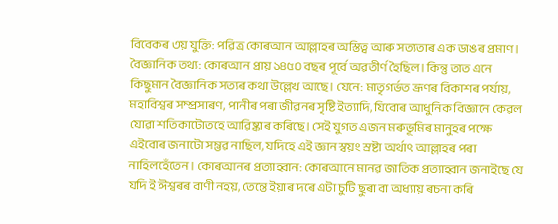বিবেকৰ ৩য় যুক্তি: পৱিত্ৰ কোৰআন আল্লাহৰ অস্তিত্ব আৰু সত্যতাৰ এক ডাঙৰ প্ৰমাণ।
বৈজ্ঞানিক তথ্য: কোৰআন প্ৰায় ১৪৫০ বছৰ পূৰ্বে অৱতীৰ্ণ হৈছিল। কিন্তু তাত এনে কিছুমান বৈজ্ঞানিক সত্যৰ কথা উল্লেখ আছে। যেনে: মাতৃগৰ্ভত ভ্ৰূণৰ বিকাশৰ পৰ্যায়, মহাবিশ্বৰ সম্প্ৰসাৰণ, পানীৰ পৰা জীৱনৰ সৃষ্টি ইত্যাদি, যিবোৰ আধুনিক বিজ্ঞানে কেৱল যোৱা শতিকাটোতহে আৱিষ্কাৰ কৰিছে। সেই যুগত এজন মৰুভূমিৰ মানুহৰ পক্ষে এইবোৰ জনাটো সম্ভৱ নাছিল, যদিহে এই জ্ঞান স্বয়ং স্ৰষ্টা অৰ্থাৎ আল্লাহৰ পৰা নাহিলহেঁতেন। কোৰআনৰ প্ৰত্যাহ্বান: কোৰআনে মানৱ জাতিক প্ৰত্যাহ্বান জনাইছে যে যদি ই ঈশ্বৰৰ বাণী নহয়, তেন্তে ইয়াৰ দৰে এটা চুটি ছুৰা বা অধ্যায় ৰচনা কৰি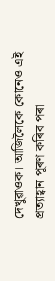দেখুৱাওক। আজিলৈকে কোনেও এই প্ৰত্যাহ্বান পূৰণ কৰিব পৰা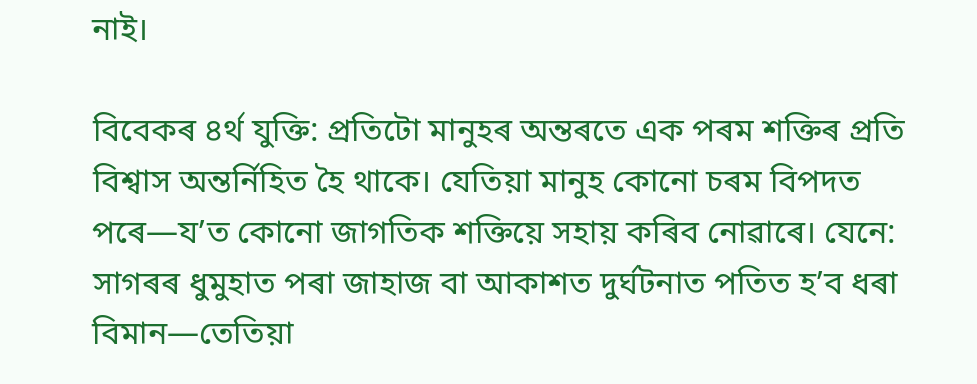নাই।

বিবেকৰ ৪ৰ্থ যুক্তি: প্ৰতিটো মানুহৰ অন্তৰতে এক পৰম শক্তিৰ প্ৰতি বিশ্বাস অন্তৰ্নিহিত হৈ থাকে। যেতিয়া মানুহ কোনো চৰম বিপদত পৰে—য’ত কোনো জাগতিক শক্তিয়ে সহায় কৰিব নোৱাৰে। যেনে: সাগৰৰ ধুমুহাত পৰা জাহাজ বা আকাশত দুৰ্ঘটনাত পতিত হ’ব ধৰা বিমান—তেতিয়া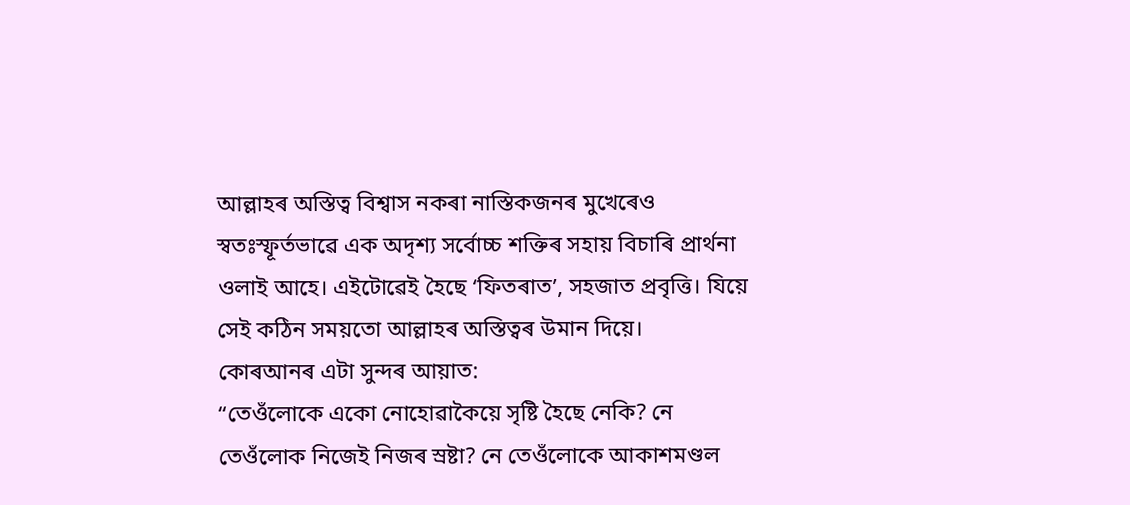আল্লাহৰ অস্তিত্ব বিশ্বাস নকৰা নাস্তিকজনৰ মুখেৰেও স্বতঃস্ফূৰ্তভাৱে এক অদৃশ্য সৰ্বোচ্চ শক্তিৰ সহায় বিচাৰি প্ৰাৰ্থনা ওলাই আহে। এইটোৱেই হৈছে ‘ফিতৰাত’, সহজাত প্ৰবৃত্তি। যিয়ে সেই কঠিন সময়তো আল্লাহৰ অস্তিত্বৰ উমান দিয়ে।
কোৰআনৰ এটা সুন্দৰ আয়াত:
“তেওঁলোকে একো নোহোৱাকৈয়ে সৃষ্টি হৈছে নেকি? নে তেওঁলোক নিজেই নিজৰ স্ৰষ্টা? নে তেওঁলোকে আকাশমণ্ডল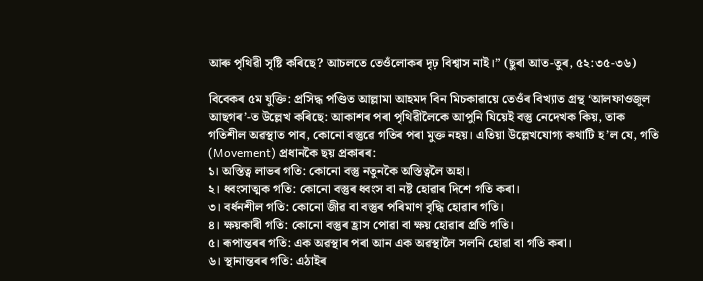আৰু পৃথিৱী সৃষ্টি কৰিছে? আচলতে তেওঁলোকৰ দৃঢ় বিশ্বাস নাই।” (ছুৰা আত-তুৰ, ৫২:৩৫-৩৬)

বিবেকৰ ৫ম যুক্তি: প্ৰসিদ্ধ পণ্ডিত আল্লামা আহমদ বিন মিচকাৱায়ে তেওঁৰ বিখ্যাত গ্ৰন্থ ‘আলফাওজুল আছগৰ’-ত উল্লেখ কৰিছে: আকাশৰ পৰা পৃথিৱীলৈকে আপুনি যিয়েই বস্তু নেদেখক কিয়, তাক গতিশীল অৱস্থাত পাব, কোনো বস্তুৱে গতিৰ পৰা মুক্ত নহয়। এতিয়া উল্লেখযোগ্য কথাটি হ’ল যে, গতি (Movement) প্ৰধানকৈ ছয় প্ৰকাৰৰ:
১। অস্তিত্ব লাভৰ গতি: কোনো বস্তু নতুনকৈ অস্তিত্বলৈ অহা।
২। ধ্বংসাত্মক গতি: কোনো বস্তুৰ ধ্বংস বা নষ্ট হোৱাৰ দিশে গতি কৰা।
৩। বৰ্ধনশীল গতি: কোনো জীৱ বা বস্তুৰ পৰিমাণ বৃদ্ধি হোৱাৰ গতি।
৪। ক্ষয়কাৰী গতি: কোনো বস্তুৰ হ্ৰাস পোৱা বা ক্ষয় হোৱাৰ প্ৰতি গতি।
৫। ৰূপান্তৰৰ গতি: এক অৱস্থাৰ পৰা আন এক অৱস্থালৈ সলনি হোৱা বা গতি কৰা।
৬। স্থানান্তৰৰ গতি: এঠাইৰ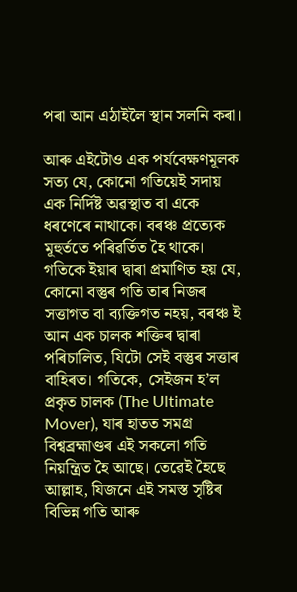পৰা আন এঠাইলৈ স্থান সলনি কৰা।

আৰু এইটোও এক পৰ্যবেক্ষণমূলক সত্য যে, কোনো গতিয়েই সদায় এক নিৰ্দিষ্ট অৱস্থাত বা একে ধৰণেৰে নাথাকে। বৰঞ্চ প্ৰত্যেক মূহুর্ততে পৰিৱৰ্তিত হৈ থাকে। গতিকে ইয়াৰ দ্বাৰা প্ৰমাণিত হয় যে, কোনো বস্তুৰ গতি তাৰ নিজৰ সত্তাগত বা ব্যক্তিগত নহয়, বৰঞ্চ ই আন এক চালক শক্তিৰ দ্বাৰা পৰিচালিত, যিটো সেই বস্তুৰ সত্তাৰ বাহিৰত। গতিকে, সেইজন হ’ল প্ৰকৃত চালক (The Ultimate Mover), যাৰ হাতত সমগ্ৰ বিশ্বব্ৰহ্মাণ্ডৰ এই সকলো গতি নিয়ন্ত্ৰিত হৈ আছে। তেৱেই হৈছে আল্লাহ, যিজনে এই সমস্ত সৃষ্টিৰ বিভিন্ন গতি আৰু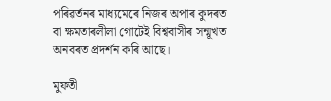পৰিৱৰ্তনৰ মাধ্যমেৰে নিজৰ অপাৰ কুদৰত বা ক্ষমতাৰলীলা গোটেই বিশ্ববাসীৰ সন্মূখত অনবৰত প্ৰদৰ্শন কৰি আছে।

মুফতী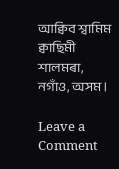আক্বিব শ্বামিম ক্বাছিমী
শালমৰা, নগাঁও, অসম।

Leave a Comment